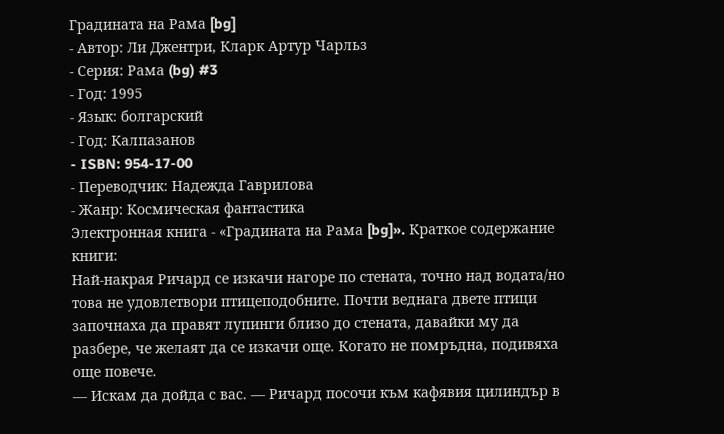Градината на Рама [bg]
- Автор: Ли Джентри, Кларк Артур Чарльз
- Серия: Рама (bg) #3
- Год: 1995
- Язык: болгарский
- Год: Калпазанов
- ISBN: 954-17-00
- Переводчик: Надежда Гаврилова
- Жанр: Космическая фантастика
Электронная книга - «Градината на Рама [bg]». Краткое содержание книги:
Най-накрая Ричард се изкачи нагоре по стената, точно над водата/но това не удовлетвори птицеподобните. Почти веднага двете птици започнаха да правят лупинги близо до стената, давайки му да разбере, че желаят да се изкачи още. Когато не помръдна, подивяха още повече.
— Искам да дойда с вас. — Ричард посочи към кафявия цилиндър в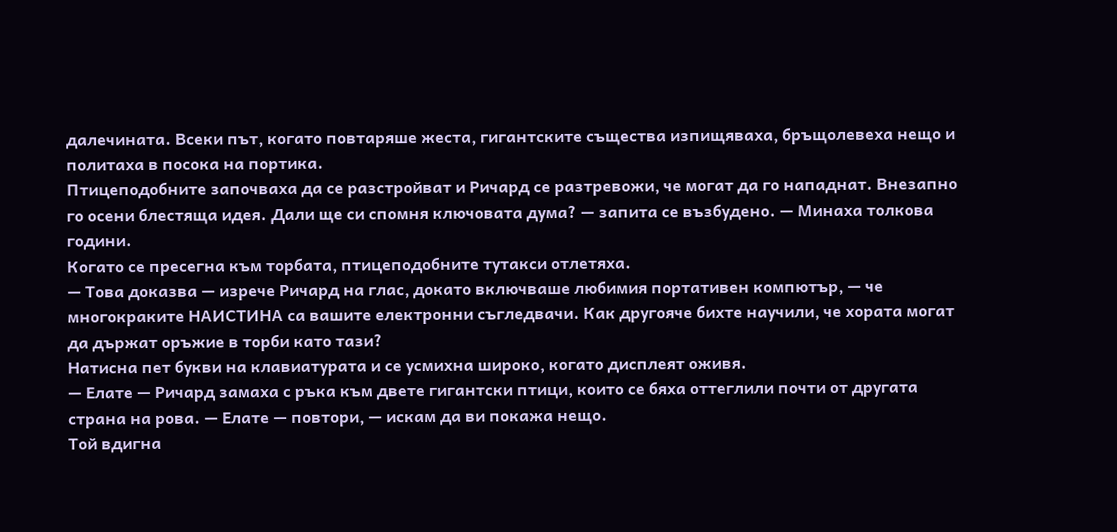далечината. Всеки път, когато повтаряше жеста, гигантските същества изпищяваха, бръщолевеха нещо и политаха в посока на портика.
Птицеподобните започваха да се разстройват и Ричард се разтревожи, че могат да го нападнат. Внезапно го осени блестяща идея. Дали ще си спомня ключовата дума? — запита се възбудено. — Минаха толкова години.
Когато се пресегна към торбата, птицеподобните тутакси отлетяха.
— Това доказва — изрече Ричард на глас, докато включваше любимия портативен компютър, — че многокраките НАИСТИНА са вашите електронни съгледвачи. Как другояче бихте научили, че хората могат да държат оръжие в торби като тази?
Натисна пет букви на клавиатурата и се усмихна широко, когато дисплеят оживя.
— Елате — Ричард замаха с ръка към двете гигантски птици, които се бяха оттеглили почти от другата страна на рова. — Елате — повтори, — искам да ви покажа нещо.
Той вдигна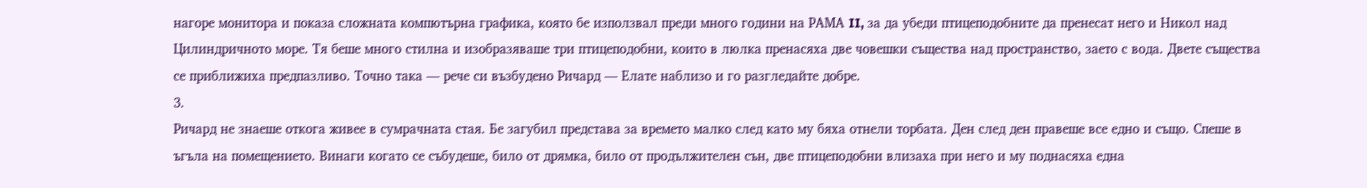нагоре монитора и показа сложната компютърна графика, която бе използвал преди много години на РАМА II, за да убеди птицеподобните да пренесат него и Никол над Цилиндричното море. Тя беше много стилна и изобразяваше три птицеподобни, които в люлка пренасяха две човешки същества над пространство, заето с вода. Двете същества се приближиха предпазливо. Точно така — рече си възбудено Ричард — Елате наблизо и го разгледайте добре.
3.
Ричард не знаеше откога живее в сумрачната стая. Бе загубил представа за времето малко след като му бяха отнели торбата. Ден след ден правеше все едно и също. Спеше в ъгъла на помещението. Винаги когато се събудеше, било от дрямка, било от продължителен сън, две птицеподобни влизаха при него и му поднасяха една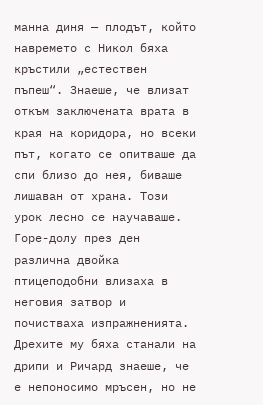манна диня — плодът, който навремето с Никол бяха кръстили „естествен пъпеш“. Знаеше, че влизат откъм заключената врата в края на коридора, но всеки път, когато се опитваше да спи близо до нея, биваше лишаван от храна. Този урок лесно се научаваше.
Горе-долу през ден различна двойка птицеподобни влизаха в неговия затвор и почистваха изпражненията. Дрехите му бяха станали на дрипи и Ричард знаеше, че е непоносимо мръсен, но не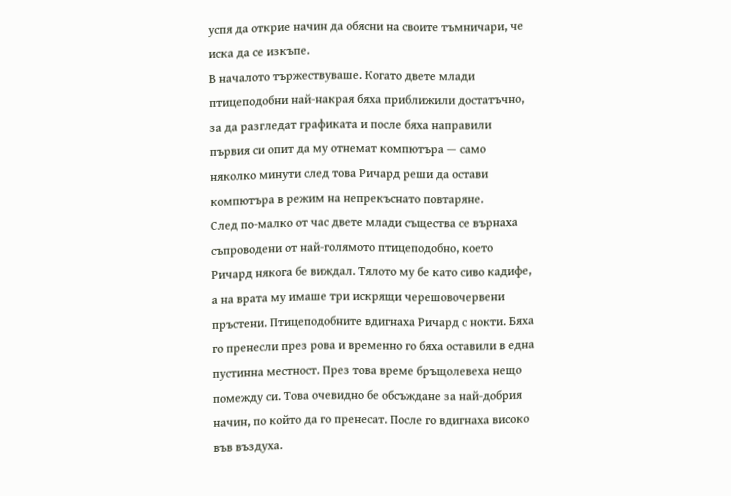успя да открие начин да обясни на своите тъмничари, че иска да се изкъпе.
В началото тържествуваше. Когато двете млади птицеподобни най-накрая бяха приближили достатъчно, за да разгледат графиката и после бяха направили първия си опит да му отнемат компютъра — само няколко минути след това Ричард реши да остави компютъра в режим на непрекъснато повтаряне.
След по-малко от час двете млади същества се върнаха съпроводени от най-голямото птицеподобно, което Ричард някога бе виждал. Тялото му бе като сиво кадифе, а на врата му имаше три искрящи черешовочервени пръстени. Птицеподобните вдигнаха Ричард с нокти. Бяха го пренесли през рова и временно го бяха оставили в една пустинна местност. През това време бръщолевеха нещо помежду си. Това очевидно бе обсъждане за най-добрия начин, по който да го пренесат. После го вдигнаха високо във въздуха.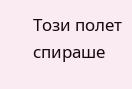Този полет спираше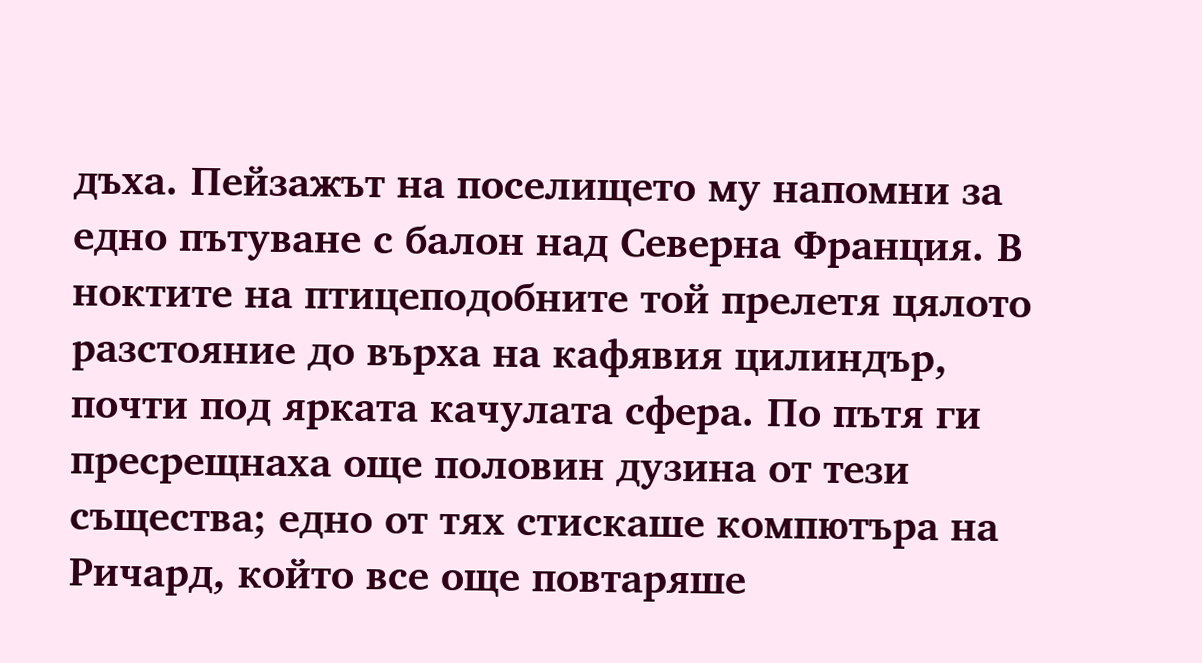дъха. Пейзажът на поселището му напомни за едно пътуване с балон над Северна Франция. В ноктите на птицеподобните той прелетя цялото разстояние до върха на кафявия цилиндър, почти под ярката качулата сфера. По пътя ги пресрещнаха още половин дузина от тези същества; едно от тях стискаше компютъра на Ричард, който все още повтаряше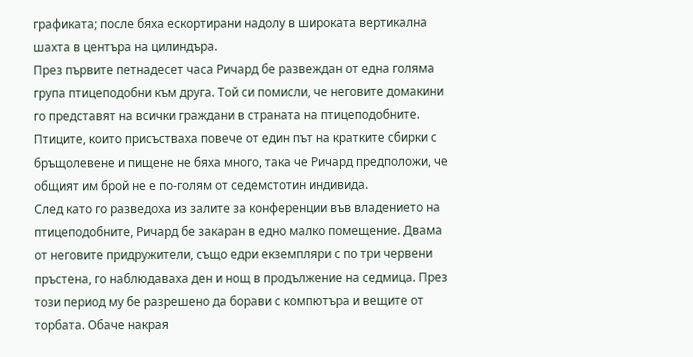графиката; после бяха ескортирани надолу в широката вертикална шахта в центъра на цилиндъра.
През първите петнадесет часа Ричард бе развеждан от една голяма група птицеподобни към друга. Той си помисли, че неговите домакини го представят на всички граждани в страната на птицеподобните. Птиците, които присъстваха повече от един път на кратките сбирки с бръщолевене и пищене не бяха много, така че Ричард предположи, че общият им брой не е по-голям от седемстотин индивида.
След като го разведоха из залите за конференции във владението на птицеподобните, Ричард бе закаран в едно малко помещение. Двама от неговите придружители, също едри екземпляри с по три червени пръстена, го наблюдаваха ден и нощ в продължение на седмица. През този период му бе разрешено да борави с компютъра и вещите от торбата. Обаче накрая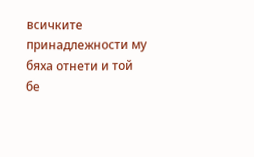всичките принадлежности му бяха отнети и той бе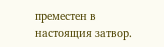преместен в настоящия затвор.